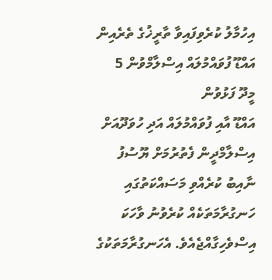އިހުމާލު ކުރެވިފައިވާ ތާރީޚުގެ ތެރެއިން އައްޑޫ ފުވައްމުލައް އިސްލާމްވުން 5
މީދޫ ފަޅުވުން
އައްޑޫ އާއި ފުވައްމުލައް އަދި ހުވަދޫއަށް އިސްލާމްދީން ފެތުރުމަށް ޔޫސުފު ނާއިބު ކުރެއްވި މަސައްކަތުގައި ހަނގުރާމަތަކެއް ކުރެވުނު ވާހަކަ އިސްވެހިގާއްޖެއެވެ. އެހަނގުރާމަތަކުގެ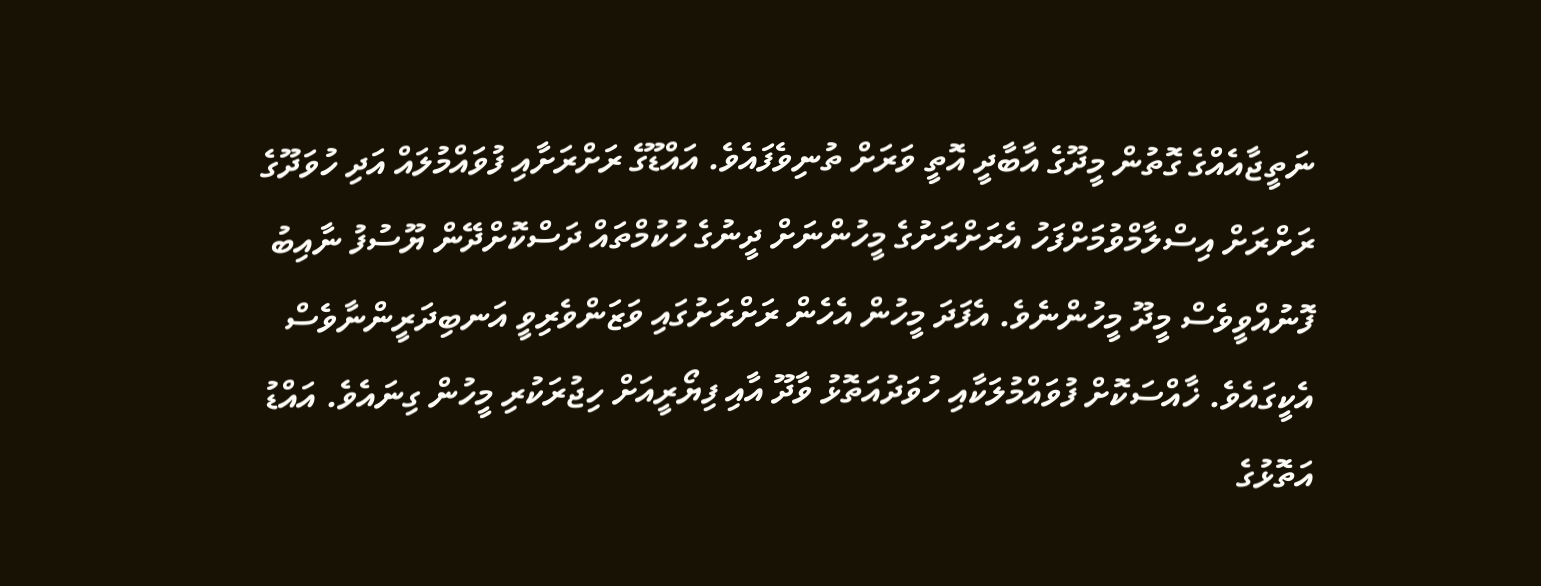ނަތީޖާއެއްގެ ގޮތުން މީދޫގެ އާބާދީ އޮތީ ވަރަށް ތުނިވެފައެވެ. އައްޑޫގެ ރަށްރަށާއި ފުވައްމުލައް އަދި ހުވަދޫގެ ރަށްރަށް އިސްލާމްވުމަށްފަހު އެރަށްރަށުގެ މީހުންނަށް ދީނުގެ ހުކުމްތައް ދަސްކޮށްދޭން ޔޫސުފު ނާއިބު ފޮނުއްވީވެސް މީދޫ މީހުންނެވެ. އެފަދަ މީހުން އެހެން ރަށްރަށުގައި ވަޒަންވެރިވީ އަނބިދަރީންނާވެސް އެކީގައެވެ. ޚާއްސަކޮށް ފުވައްމުލަކާއި ހުވަދުއަތޮޅު ވާދޫ އާއި ފިޔޯރީއަށް ހިޖުރަކުރި މީހުން ގިނައެވެ. އައްޑު އަތޮޅުގެ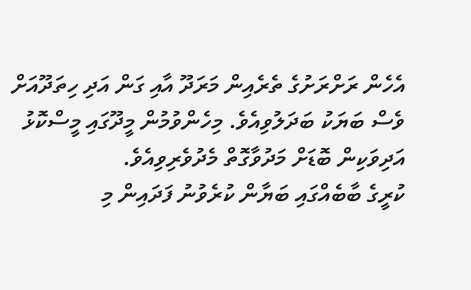އެހެން ރަށްރަށުގެ ތެރެއިން މަރަދޫ އާއި ގަން އަދި ހިތަދޫއަށް ވެސް ބަޔަކު ބަދަލުވިއެވެ. މިހެންވުމުން މީދޫގައި މީސްކޮޅު އަދިވަކިން ބޮޑަށް މަދުވާގޮތް މެދުވެރިވިއެވެ.
ކުރީގެ ބާބެއްގައި ބަޔާން ކުރެވުނު ފަދައިން މި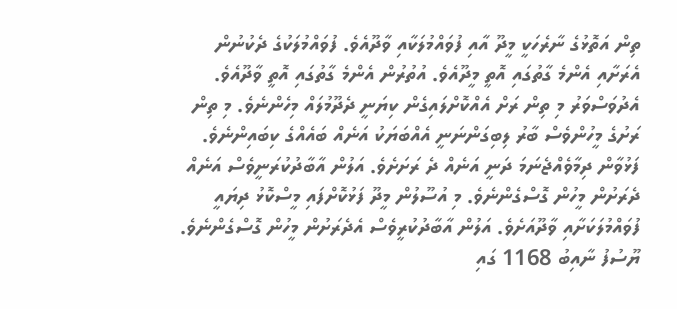ތިން އަތޮޅުގެ ނާރެހަކީ މީދޫ އާއި ފުވައްމުލަކާއި ވާދޫއެވެ. ފުވައްމުލަކުގެ ދެކުނުން އެރަށާއި އެންމެ ގާތުގައި އޮތީ މީދޫއެވެ. އުތުރުން އެންމެ ގާތުގައި އޮތީ ވާދޫއެވެ. އެދުވަސްވަރު މި ތިން ރަށް އެއްކޮށްލައިގެން ކިޔަނީ ދެދޫމުލައް މިހެންނެވެ. މި ތިން ރަށުގެ މީހުންވެސް ބާރު ލިބިގަންނަނީ އެއްބަޔަކު އަނެއް ބައެއްގެ ކިބައިންނެވެ. ފަޅުވާން ދިމާވެއްޖެނަމަ ދަނީ އަނެއް ދެ ރަށަށެވެ. އަލުން އާބާދުކުރަނީވެސް އަނެއް ދެރަށުން މީހުން ގޮސްގެންނެވެ. މި އުސޫލުން މީދޫ ފަޅުކޮށްފައި މީސްކޮޅު ދިޔައީ ފުވައްމުލަކަށާއި ވާދޫއަށެވެ. އަލުން އާބާދުކުރީވެސް އެދެރަށުން މީހުން ގޮސްގެންނެވެ.
ޔޫސުފު ނާއިބު 1168 ގައި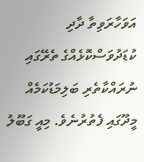އަވަހާރަވިތާ ދާދި ކުޑަދުވަސްކޮޅެއްގެ ތެރޭގައި ނުރައްކާތެރި ބަލިމަޑުކަމެއް މީދޫގައި ފެތުރުނެވެ. މިއީ ގަބޫލު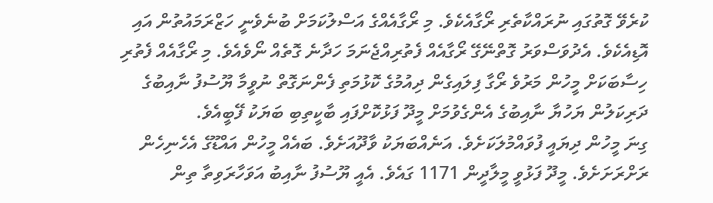ކުރެވޭ ގޮތުގައި ނުރައްކާތެރި ރޯގާއެކެވެ. މި ރޯގާއެއްގެ އަސްލުކަމަށް ބުނެވެނީ ހަޒްރަމައުތުން އައި އޮޑިއެކެވެ. އެދުވަސްވަރު ގޮތްނޭގޭ ރޯގާއެއް ފެތުރިއްޖެނަމަ ހަދާނެ ގޮތެއް ނޯވެއެވެ. މި ރޯގާއެއް ފެތުރި ހިސާބަކަށް މީހުން މަރުވެ ރޯގާ ފިލައިގެން ދިއުމުގެ ކޮޅުމަތި ފެންނަގޮތް ނުވީމާ ޔޫސުފު ނާއިބުގެ ދަރިކަލުން ޔަހުޔާ ނާއިބުގެ އެންގެވުމަށް މީދޫ ފަޅުކޮށްފައި ބާކީތިބި ބަޔަކު ފޭބީއެވެ.
ގިނަ މީހުން ދިޔައީ ފުވައްމުލަކަށެވެ. އަނެއްބަޔަކު ވާދޫއަށެވެ. ބައެއް މީހުން އައްޑޫގެ އެހެނިހެން ރަށްރަށަށެވެ. މީދޫ ފަޅުވީ މީލާދީން 1171 ގައެވެ. އެއީ ޔޫސުފު ނާއިބު އަވަހާރަވިތާ ތިން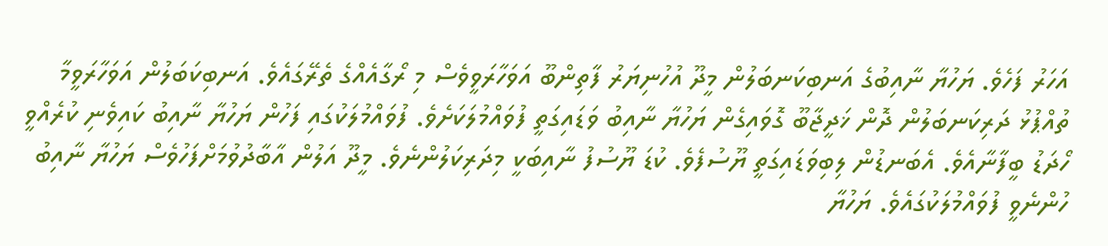އަހަރު ފަހެވެ. ޔަހުޔާ ނާއިބުގެ އަނބިކަނބަލުން މީދޫ އުހުނިޔަރު ފާތިންބޫ އަވަހާރަވީވެސް މި ރޯގާއެއްގެ ތެރޭގައެވެ. އަނބިކަބަލުން އަވަހާރަވީމާ ތުއްޕުޅު ދަރިކަނބަލުން ދޮން ޚަދީޖާބޫ ގޮވައިގެން ޔަހުޔާ ނާއިބު ވަޑައިގަތީ ފުވައްމުލަކަށެވެ. ފުވައްމުލަކުގައި ފަހުން ޔަހުޔާ ނާއިބު ކައިވެނި ކުރެއްވީ ހޯދަޑު ބީފާނާއެވެ. އެބަނޑުން ލިބިވަޑައިގަތީ ޔޫސުފެވެ. ކުޑަ ޔޫސުފު ނާއިބަކީ މިދަރިކަލުންނެވެ. މީދޫ އަލުން އާބާދުވުމަށްފަހުވެސް ޔަހުޔާ ނާއިބު ހުންނެވީ ފުވައްމުލަކުގައެވެ. ޔަހުޔާ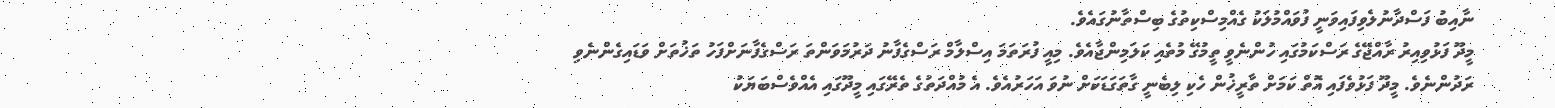ނާއިބު ފަސްދާނުލެވިފައިވަނީ ފުވައްމުލަކު ގެއްމިސްކިތުގެ ބިސްތާނުގައެވެ.
މީދޫ ފަޅުވިއިރު ރާއްޖޭގެ ރަސްކަމުގައި ހުންނެވީ ތީމުގޭ މުތެއި ކަލަމިންޖާއެވެ. މިއީ ފުރަތަމަ އިސްލާމް ރަސްގެފާނު ދަރުމަވަންތަ ރަސްގެފާނަށްފަހު ތަޚުތަށް ވަޑައިގެންނެވި ރަދުންނެވެ. މީދޫ ފަޅުވެފައި އޮތް ކަމަށް ތާރީޚުން ހެކި ލިބެނީ ގާތަގަޑަކަށް ނުވަ އަހަރުއެވެ. އެ މުއްދަތުގެ ތެރޭގައި މީދޫގައި އެއްވެސްބަޔަކު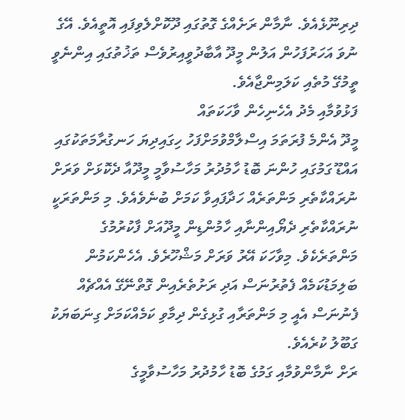ދިރިނޫޅެއެވެ. ނާމާން ރަށެއްގެ ގޮތުގައި ދޫކޮށްލެވިފައި އޮތީއެވެ. އޭގެ ނުވަ އަހަރުފަހުން އަލުން މީދޫ އާބާދުވީއިރުވެސް ތަޚުތުގައި އިންނެވީ ތީމުގޭ މުތެއި ކަލަމިންޖާއެވެ.
ފަޅުވުމާއި މެދު އެހެނިހެން ވާހަކަތައް
މީދޫ އެންމެ ފުރަތަމަ އިސްލާމްވުމަށްފަހު ހިގައިދިޔަ ހަނގުރާމަތަކުގައި އައްޑޫ ގަމުގައި ހުންނަ ބޮޑު ހާމުދުރު މަހާސުވާމީ މީދޫއާ ދެކޮޅަށް ވަރަށް ނުރައްކާތެރި މަންތަރެއް ހަދާފައިވާ ކަމަށް ބުނެވެއެވެ. މި މަންތަރަކީ ނުރައްކާތެރި ދެޔޯއިންނާއި ހާމުންޑިން މީދޫއަށް ފާކުރުމުގެ މަންތަރެކެވެ. މިވާހަކަ އޭރު ވަރަށް މަޝްހޫރެވެ. އެހެންކަމުން ބަލިމަޑުކަމެއް ފެތުރުނަސް އަދި ރަށުތެރެއިން ގޮތްނޭގޭ އެއްޗެއް ފެނުނަސް އެއީ މި މަންތަރާއި ގުޅިގެން ދިމާވި ކަމެއްކަމަށް ގިނަބަޔަކު ގަބޫލު ކުރެއެވެ.
ރަށް ނާމާންވުމާއި ގަމުގެ ބޮޑު ހާމުދުރު މަހާސުވާމީގެ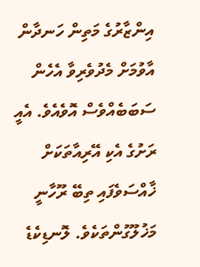އިންޒާރުގެ މަތިން ހަނދާން އާވުމަށް މެދުވެރިވާ އެހެން ސަބަބެއްވެސް އޮވެއެވެ. އެއީ ރަށުގެ އެކި އޭރިއާތަކަށް ޚާއްސަވެފައި ތިބޭ ރޫހާނީ މަޚުލޫގުންތަކެވެ. ލޮނޑިކެޑެ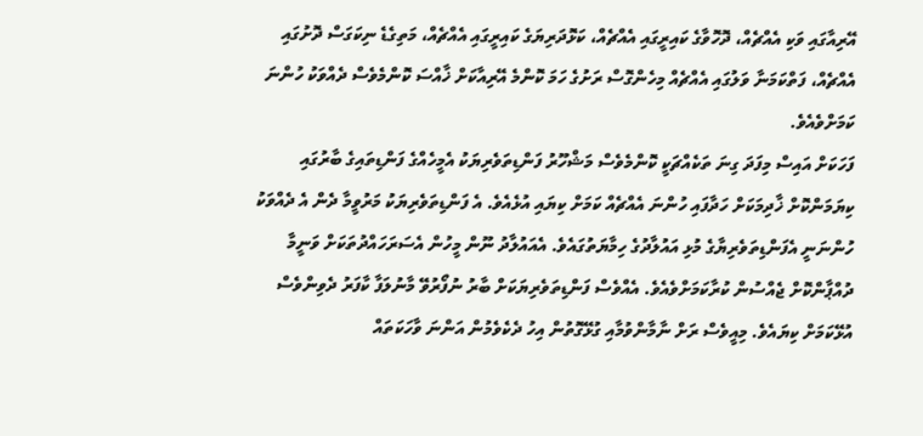އޭރިއާގައި ވަކި އެއްޗެއް، ދޮހޮވާގެ ކައިރީގައި އެއްޗެއް، ކަޅޮދަރިޔަގެ ކައިރީގައި އެއްޗެއް، މަތިގެޑެ ނިކަގަސް ދޮށުގައި އެއްޗެއް، ފަތްކަމަނާ ވަލުގައި އެއްޗެއް މިހެންގޮސް ރަށުގެ ހަމަ ކޮންމެ އޭރިއާކަށް ޚާއްސަ ކޮންމެވެސް ދެއްވަކު ހުންނަ ކަމަށްވެއެވެ.
ފަހަކަށް އައިސް މިފަދަ ގިނަ ތަކެއްޗަކީ ކޮންމެވެސް މަޝްހޫރު ފަންޑިތަވެރިޔަކު އެމީހެއްގެ ފަންޑިތައިގެ ބާރުގައި ކިޔަމަންކޮށް ޚާދިމަކަށް ހަދާފައި ހުންނަ އެއްޗެއް ކަމަށް ކިޔައި އުޅެއެވެ. އެ ފަންޑިތަވެރިޔަކު މަރުވީމާ ދެން އެ ދެއްވަކު ހުންނަނީ އެފަންޑިތަވެރިޔާގެ މުޅި އައުލާދުގެ ހިމާޔަތުގައެވެ. އެއައުލާދު ނޫން މީހުން އެސަރަހައްދުތަކަށް ވަނީމާ ދުއްޕާންކޮށް ޖެއްސުން ކުރާކަމަށްވެއެވެ. އެއްވެސް ފަންޑިތަވެރިޔަކަށް ބާރު ނުފޯރުވޭ މާނުލަފާ ކާފަރު ދެވިންވެސް އުޅޭކަމަށް ކިޔައެވެ. މިއީވެސް ރަށް ނާމާންވުމާއި ގުޅޭގޮތުން އިހު ދެކެވެމުން އަންނަ ވާހަކަތައް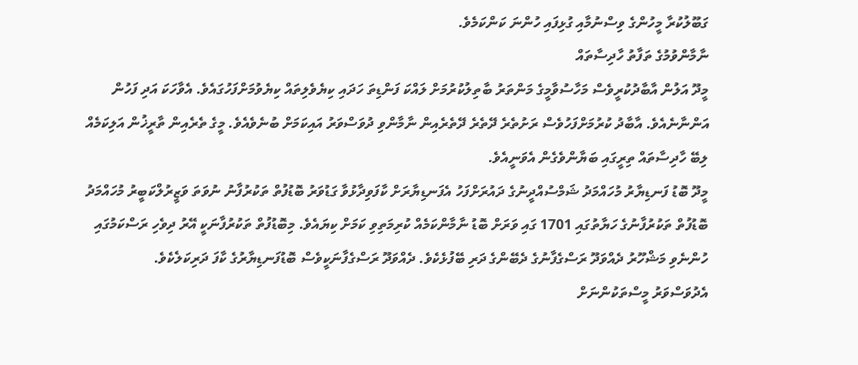ގަބޫލުކުރާ މީހުންގެ ވިސްނުމާއި ގުޅިފައި ހުންނަ ކަންކަމެވެ.
ނާމާންވުމުގެ ތަފާތު ހާދިސާތައް
މީދޫ އަލުން އާބާދުކުރީވެސް މަހާސުވާމީގެ މަންތަރު ބާތިލުކުރުމަށް ލައްކަ ފަންޑިތަ ހަދައި ކިޔެވެލިތައް ކިޔެވުމަށްފަހުގައެވެ. އެވާހަކަ އަދި ފަހުން އަންނާނެއެވެ. އާބާދު ކުރުމަށްފަހުވެސް ރަށުތެރެ ދޭތެރެ ދޭތެރެއިން ނާމާންވި ދުވަސްވަރު އައިކަމަށް ބުނެވެއެވެ. މީގެ ތެރެއިން ތާރީޚުން އަލިކަމެއް ލިބޭ ހާދިސާތައް ތިރީގައި ބަޔާންވެގެން އެވަނީއެވެ.
މީދޫ ބޮޑު ފަނޑިޔާރު މުހައްމަދު ޝަމްސުއްދީނުގެ ދައުރަށްފަހު އެފަނޑިޔާރަށް ކާފަވިދާޅުވާ ގަޑުވަރު ބޮޑުފުތް ތަކުރުފާނު ނުވަތަ ވަޒީރުލްކަބީރު މުހައްމަދު ބޮޑުފުތް ތަކުރުފާނުގެ ހަޔާތުގައި 1701 ގައި ވަރަށް ބޮޑު ނާމާންކަމެއް ކުރިމަތިވި ކަމަށް ކިޔައެވެ. މިބޮޑުފުތް ތަކުރުފާނަކީ އޭރު ދިވެހި ރަސްކަމުގައި ހުންނެވި މަޝްހޫރު ދެއްވަދޫ ރަސްގެފާނުގެ ދެބޭންގެ ދަރި ބޭފުޅެކެވެ. ދެއްވަދޫ ރަސްގެފާނަކީވެސް ބޮޑުފަނޑިޔާރުގެ ކާފަ ދަރިކަލެކެވެ.
އެދުވަސްވަރު މީސްތަކުންނަށް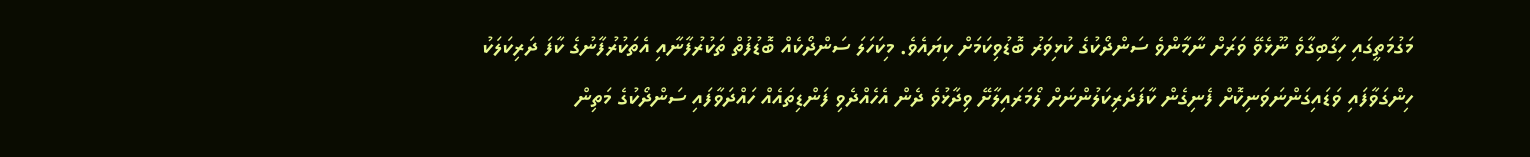މަގުމަތީގައި ހިގާބިގާވެ ނޫޅެވޭ ވަރަށް ނާމާންވެ ސަންދޯކުގެ ކުޅިވަރު ބޮޑުވިކަމަށް ކިޔައެވެ. މިކަހަލަ ސަންދޯކެއް ބޮޑުފުތް ތަކުރުފާނާއި އެތަކުރުފާނުގެ ކާފަ ދަރިކަލަކު ހިންގަވާފައި ވަޑައިގަންނަވަނިކޮށް ފެނިގެން ކާފަދަރިކަލުންނަށް ލޯމަރައިލާށޭ ވިދާޅުވެ ދެން އެހެއްދެވި ފަންޑިތައެއް ހައްދަވާފައި ސަންދޯކުގެ މަތިން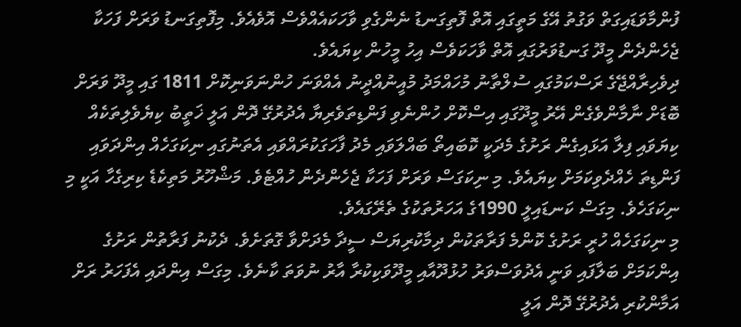ފުންމާވަޑައިގަތް ވަގުތު އޭގެ މަތީގައި އޮތް ފޮތިގަނޑު ނެންގެވި ވާހަކައެއްވެސް އޮވެއެވެ. މިފޮތިގަނޑު ވަރަށް ފަހަކާ ޖެހެންދެން މީދޫ ގަނޑުވަރުގައި އޮތް ވާހަކަވެސް އިހު މީހުން ކިޔައެވެ.
ދިވެހިރާއްޖޭގެ ރަސްކަމުގައި ސުލްތާނު މުހައްމަދު މުއީނުއްދީނު އެއްވަނަ ހުންނަވަނިކޮށް 1811 ގައި މީދޫ ވަރަށް ބޮޑަށް ނާމާންވެގެން އޭރު މީދޫގައި އިސްކޮށް ހުންނެވި ފަންޑިތަވެރިޔާ އެދުރުގޭ ދޮން އަލީ ޚަތީބު ކިޔެވެލިތަކެއް ކިޔަވައި ފިލާ އަޅައިގެން ރަށުގެ މެދަކީ ކޮބައިތޯ ބައްލަވައި މެދު ފާހަގަކުރައްވައި އެތަނުގައި ނިކަގަހެއް އިންދަވައި ފަންޑިތަ ހެއްދެވިކަމަށް ކިޔައެވެ. މި ނިކަގަސް ވަރަށް ފަހަކާ ޖެހެންދެން ހުއްޓެވެ. މަޝްހޫރު މަތިކެޑެ ކިރިގެހާ އަކީ މި ނިކަގަހެވެ. މިގަސް ކަނޑައިލީ 1990ގެ އަހަރުތަކުގެ ތެރޭގައެވެ.
މި ނިކަގަހެއް ހުރީ ރަށުގެ ކޮންމެ ފަރާތަކުން ދިމާކުރިޔަސް ސީދާ މެދަށްވާ ގޮތަށެވެ. ދެކުނު ފަރާތުން ރަށުގެ އިންކަމަށް ބަލާފައި ވަނީ އެދުވަސްވަރު ހުޅުދޫއާއި މީދޫވަކިކުރާ އާރު ނުވަތަ ކާނެވެ. މިގަސް އިންދައި އެފަހަރު ރަށް އަމާންކުރި އެދުރުގޭ ދޮން އަލީ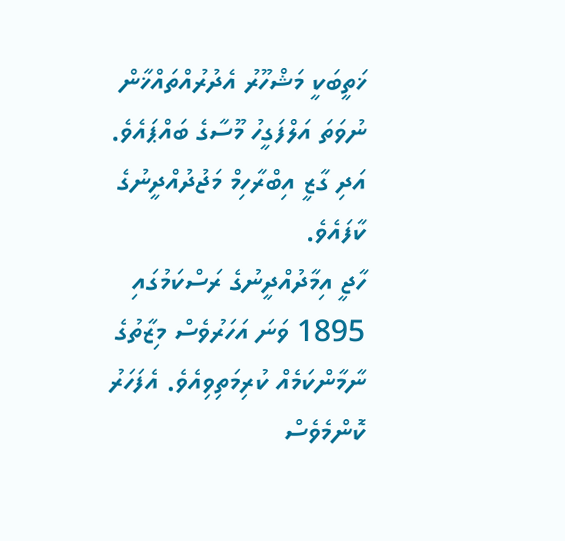ޚަތީބަކީ މަޝްހޫރު އެދުރުއްތައްޚާން ނުވަތަ އަލްފަގީހު މޫސާގެ ބައްޕައެވެ. އަދި ގާޒީ އިބްރާހިމް މަޖުދުއްދީނުގެ ކާފައެވެ.
ހާޖީ އިމާދުއްދީނުގެ ރަސްކަމުގައި 1895 ވަނަ އަހަރުވެސް މިޒާތުގެ ނާމާންކަމެއް ކުރިމަތިވިއެވެ. އެފަހަރު ކޮންމެވެސް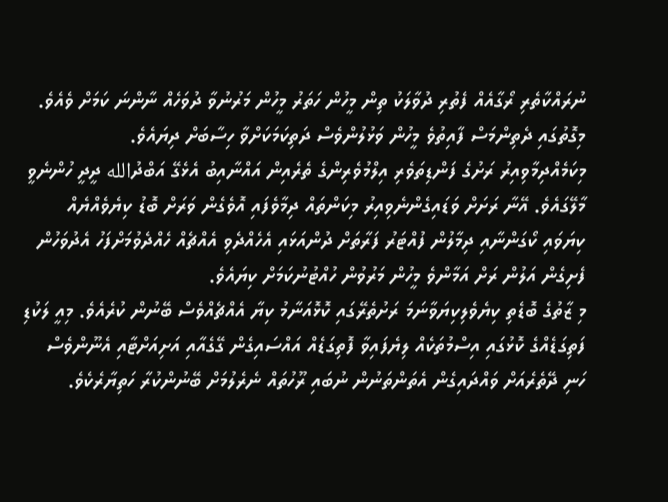ނުރައްކާތެރި ރޯގާއެއް ފެތުރި ދުވާލަކު ތިން މީހުން ހަތަރު މީހުން މަރުނުވާ ދުވަހެއް ނާންނަ ކަމަށް ވެއެވެ. މިގޮތުގައި ދެތިންމަސް ފާއިތުވެ މީހުން ވަޅުލުންވެސް ދަތިކަމަކަށްވާ ހިސާބަށް ދިޔައެވެ.
މިކަމެއްދިމާވިއިރު ރަށުގެ ފަންޑިތަވެރި އިލްމުވެރިންގެ ތެރެއިން އައްނާއިބު އެޅެގޭ އަބްދުالله ދީދީ ހުންނެވީ މާލޭގައެވެ. އޭނާ ރަށަށް ވަޑައިގެންނެވިއިރު މިކަންތައް ދިމާވެފައި އޮވެގެން ވަރަށް ބޮޑު ކިޔެވެއްޔެއް ކިޔަވައި ކޯގަންނާއި ދިމާލުން ފުއްޓަރު ފަރާތަށް ދުންއަޅައި އެހެއްދެވި އެއްޗެއް ހެއްދެވުމަށްފަހު އެދުވަހުން ފެށިގެން އަލުން ރަށް އަމާންވެ މީހުން މަރުވުން ހުއްޓުނުކަމަށް ކިޔައެވެ.
މި ޒާތުގެ ބޮޑެތި ކިޔެވެލިކިޔަވާނަމަ ރަށުތެރޭގައި ކޮޅޮއަނާމު ކިޔާ އެއްޗެއްވެސް ބޭނުން ކުރެއެވެ. މިއީ ލަކުޑި ފަތިގަޑެއްގެ ކޮޅުގައި އިސްމުތަކެއް ލިޔެފައިވާ ފޮތިގަޑެއް އައްސައިގެން ގޭގެއާއި އަށިއަށްޓާއި އެނޫންވެސް ހަނި ދޭތެރެއަށް ވައްދައިގެން އެތަންތަނުން ނުބައި ރޫހުތައް ނެރެލުމަށް ބޭނުންކުރާ ހަތިޔާރެކެވެ.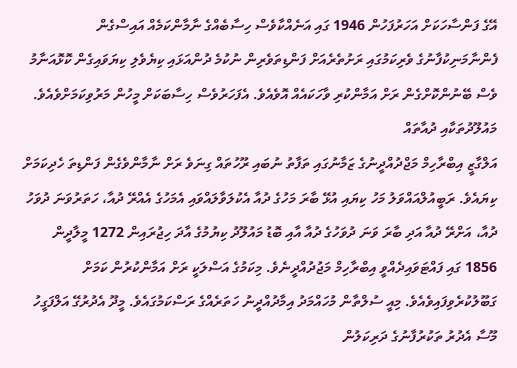އޭގެ ފަންސާހަކަށް އަހަރުފަހުން 1946 ގައި އަނެއްކާވެސް ހިސާބެއްގެ ނާމާންކަމެއް އައިސްގެން ފެންނާމަނިކުފާނުގެ ވެރިކަމުގައި ރަށުތެރެއަށް ފަންޑިތަވެރިން ނުކުމެ ދުންއަޅައި ކިޔެވެލި ކިޔަވައިގެން ކޮޅޮއަނާމު ވެސް ބޭނުންކޮށްގެން ރަށް އަމާންކުރި ވާހަކައެއް އޮވެއެވެ. އެފަހަރުވެސް ހިސާބަކަށް މީހުން މަރުވިކަމަށްވެއެވެ.
މައުލޫދުތަކާއި ދުއާތައް
އަލްގާޒީ އިބްރާހިމް މަޖްދުއްދީނުގެ ޒަމާނުގައި ތަފާތު ނުބައި ރޫހުތައް ގިނަވެ ރަށް ނާމާންވެގެން ފަންޑިތަ ހެދިކަމަށް ކިޔައެވެ. ރަބީއުލްއައްވަލު މަހު ކިޔައި އުޅޭ ބާރަ މަހުގެ ދުއާ އެކުލަވާލައްވައި އެމަހުގެ އެއްރޭ ދުއާ، ހަތަރުވަނަ ދުވަހު ދުއާ، އަށްރޭ ދުއާ އަދި ބާރަ ވަނަ ދުވަހުގެ ދުއާ އާއި ބޮޑު މައުލޫދު ކިޔުމުގެ އާދަ ހިޖުރައިން 1272 މީލާދީން 1856 ގައި ފައްޓަވައިދެއްވީ އިބްރާހިމް މަޖުދުއްދީނެވެ. މިކަމުގެ އަސްލަކީ ރަށް އަމާންކުރުން ކަމަށް ގަބޫލުކުރެވިފައިވެއެވެ. މިއީ ސުލްތާން މުހައްމަދު އިމާދުއްދީނު ހަތަރެއްގެ ރަސްކަމުގައެވެ. މީދޫ އެދުރުގޭ އަލްފަގީހު މޫސާ އެދުރު ތަކުރުފާނުގެ ދަރިކަލުން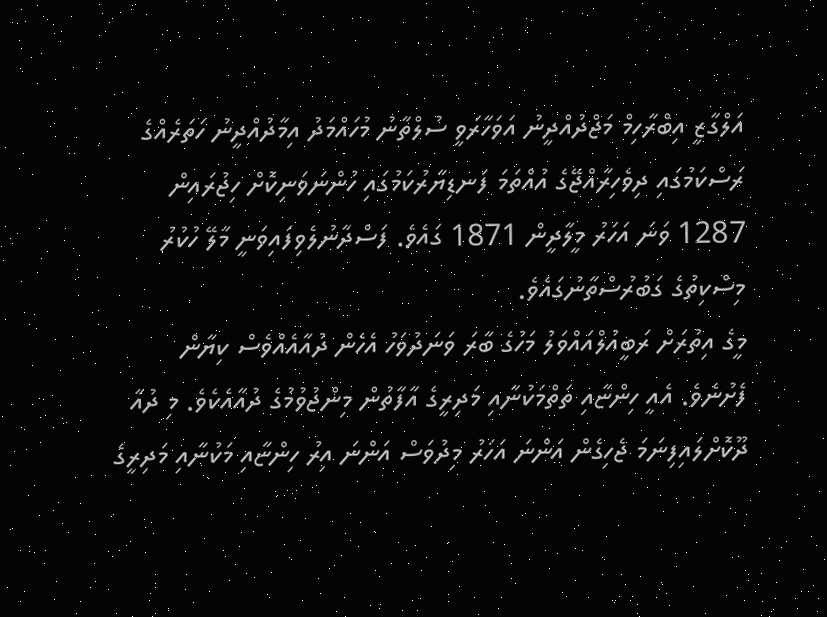އަލްގާޒީ އިބްރާހިމް މަޖްދުއްދީނު އަވަހާރަވީ ސުލްތާނު މުހައްމަދު އިމާދުއްދީނު ހަތަރެއްގެ ރަސްކަމުގައި ދިވެހިރާއްޖޭގެ އުއްތަމަ ފަނޑިޔާރުކަމުގައި ހުންނަވަނިކޮށް ހިޖުރައިން 1287 ވަނަ އަހަރު މީލާދީން 1871 ގައެވެ. ފަސްދާނުލެވިފައިވަނީ މާލޭ ހުކުރު މިސްކިތުގެ ގަބުރުސްތާނުގައެވެ.
މީގެ އިތުރަށް ރަބީއުލްއައްވަލު މަހުގެ ބާރަ ވަނަދުވަހު އެހެން ދުއާއެއްވެސް ކިޔާން ފެށުނެވެ. އެއީ ހިންޏާއި ތަތްމަކުނާއި މަދިރީގެ އާފާތުން މިންޖުވުމުގެ ދުއާއެކެވެ. މި ދުއާ ދޫކޮށްލައިފިނަމަ ޖެހިގެން އަންނަ އަހަރު މިދުވަސް އަންނަ އިރު ހިންޏާއި މަކުނާއި މަދިރީގެ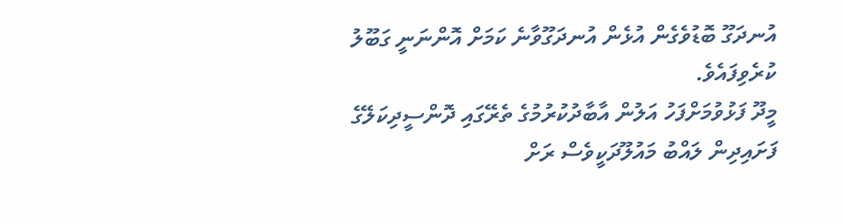އުނދަގޫ ބޮޑުވެގެން އުޅެން އުނދަގޫވާނެ ކަމަށް އޮންނަނީ ގަބޫލު ކުރެވިފައެވެ.
މީދޫ ފަޅުވުމަށްފަހު އަލުން އާބާދުކުރުމުގެ ތެރޭގައި ދޮންސީދިކަލޭގެ ފަށައިދިން ލައްބު މައުލޫދަކީވެސް ރަށް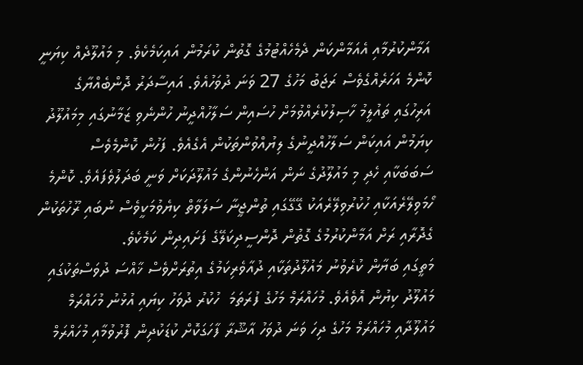އަމާންކުރުމާއި އެއަމާންކަން ދެމެހެއްޓުމުގެ ގޮތުން ކުރަމުން އައިކަމެކެވެ. މި މައުލޫދެއް ކިޔަނީ ކޮންމެ އަހަރެއްގެވެސް ރަޖަބު މަހުގެ 27 ވަނަ ދުވަހުއެވެ. އައިސާދަރު ދޮންބެއްޔާގެ އަރިހުގައި ތައުލީމު ހާސިލުކުރެއްވުމަށް ހުސައިން ސަލާހުއްދީނު ހުންނެވި ޒަމާނުގައި މިމައުލޫދު ކިޔަމުން އައިކަން ސަލާހުއްދީނުގެ ލިޔުއްވުންތަކުން އެގެއެވެ. ފަހުން ކޮންމެވެސް ސަބަބަކާއި ހެދި މި މައުލޫދުގެ ނަން އަންހެނުންގެ މައުލޫދަކަށް ވަނީ ބަދަލުވެފައެވެ. ކޮންމެ ހޯމަވިލޭރެއަކާއި ހުކުރުވިލޭރެއަކު ގޭގޭގައި ތުންޖީނާ ސަލަވާތް ކިޔެވުމަކީވެސް ނުބައި ރޫހުތަކުން ގެދޮރާއި ރަށް އަމާންކުރުމުގެ ގޮތުން ދޮންސީދިކަލޭގެ ފަށައިދިން ކަމެކެވެ.
މަތީގައި ބަޔާން ކުރެވުނު މައުލޫދުތަކާއި ދުއާވެރިކަމުގެ އިތުރަށްވެސް ޚާއްސަ ދުވަސްތަކުގައި މައުލޫދު ކިޔުން އޮވެއެވެ. މުހައްރަމް މަހުގެ ފުރަތަމަ  ހުކުރު ދުވަހު ކިޔައި އުޅުނު މުހައްރަމް މައުލޫދާއި މުހައްރަމް މަހުގެ ދިހަ ވަނަ ދުވަހު އާޝޫރާ ފާހަގަކޮށް ކުޑަކުދިން ފޮރުވުމާއި މުހައްރަމް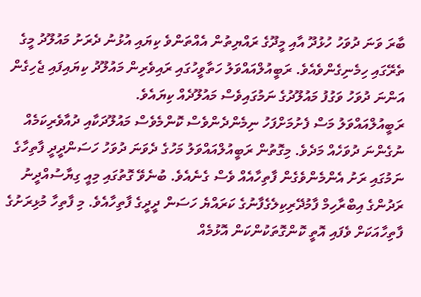ބާރަ ވަނަ ދުވަހު ހުޅުދޫ އާއި މީދޫގެ ރައްޔިތުން އެއްތަންވެ ކިޔައި އުޅުނު ދެރަށު މައުލޫދު މީގެ ތެރޭގައި ހިމެނިގެންވެއެވެ. ރަބީއުލްއައްވަލު ހަތާވީހުގައި ރައިވެރިން މައުލޫދު ކިޔައިފައި ޖެހިގެން އަންނަ ދުވަހު ވަގުފު މައުލޫދުގެ ނަމުގައިވެސް މައުލޫދެއް ކިޔައެވެ.
ރަބީއުލްއައްވަލު މަސް ފެށުމަށްފަހު ނިމެންދެންވެސް ކޮންމެވެސް މައުލޫދަކާއި ދުއާވެރިކަމެއް ނުގެންނަ ދުވަހެއް މަދެވެ. މިގޮތުން ރަބީއުލްއައްވަލު މަހުގެ ދެވަނަ ދުވަހު ހަސަންދީދީ ފާތިހާގެ ނަމުގައި ރަށު އެންމެންވެގެން ފާތިހާއެއް ވެސް ގެނެއެވެ. ބުނެވޭ ގޮތުގައި މިއީ ގިޔާސުއްދީނު ރަދުންގެ އިބްރާހިމް ފާމުދޭރިކިލެގެފާނުގެ ކަރައްޔެ ހަސަން ދީދީގެ ފާތިހާއެވެ. މި ފާތިހާ މުޅިރަށުގެ ފާތިހާއަކަށް ވެފައި އޮތީ ކޮންގޮތަކުންކަން އޮޅުމެއް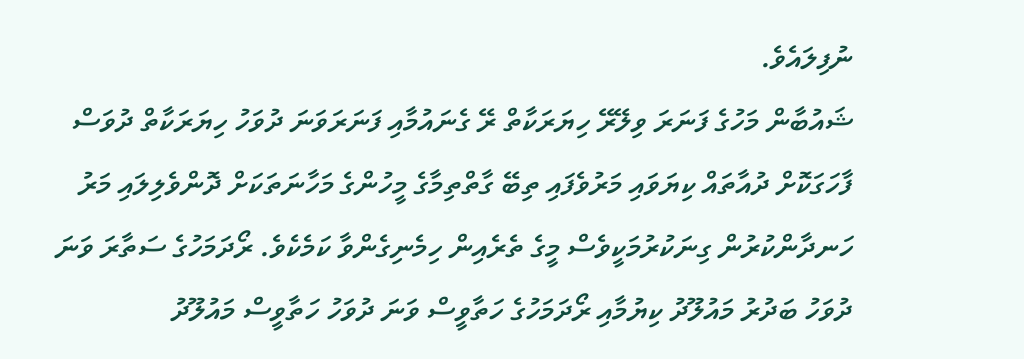ނުފިލައެވެ.
ޝައުބާން މަހުގެ ފަނަރަ ވިލޭރޭ ހިޔަރަކާތް ރޭ ގެނައުމާއި ފަނަރަވަނަ ދުވަހު ހިޔަރަކާތް ދުވަސް ފާހަގަކޮށް ދުއާތައް ކިޔަވައި މަރުވެފައި ތިބޭ ގާތްތިމާގެ މީހުންގެ މަހާނަތަކަށް ދޮންވެލިލައި މަރު ހަނދާންކުރުން ގިނަކުރުމަކީވެސް މީގެ ތެރެއިން ހިމެނިގެންވާ ކަމެކެވެ. ރޯދަމަހުގެ ސަތާރަ ވަނަ ދުވަހު ބަދުރު މައުލޫދު ކިޔުމާއި ރޯދަމަހުގެ ހަތާވީސް ވަނަ ދުވަހު ހަތާވީސް މައުލޫދު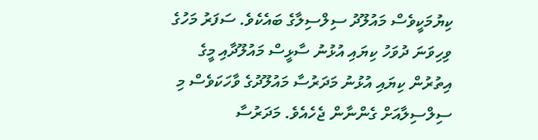ކިޔުމަކީވެސް މައުލޫދު ސިލްސިލާގެ ބައެކެވެ. ސަފަރު މަހުގެ ވިހިވަނަ ދުވަހު ކިޔައި އުޅުނު ސާޅީސް މައުލޫދާއި މީގެ އިތުރުން ކިޔައި އުޅުނު މަދަރުސާ މައުލޫދުގެ ވާހަކަވެސް މި ސިލްސިލާއަށް ގެންނާން ޖެހެއެވެ. މަދަރުސާ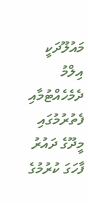މައުލޫދަކީ އިލްމު ދެމެހެއްޓުމާއި ފެތުރުމުގައި މީދޫގެ ދައުރު ފާހަގަ ކުރުމުގެ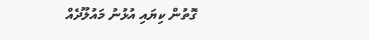ގޮތުން ކިޔައި އުޅުނު މައުލޫދެއް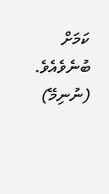ކަމަށް ބުނެވެއެވެ. (ނުނިމޭ)